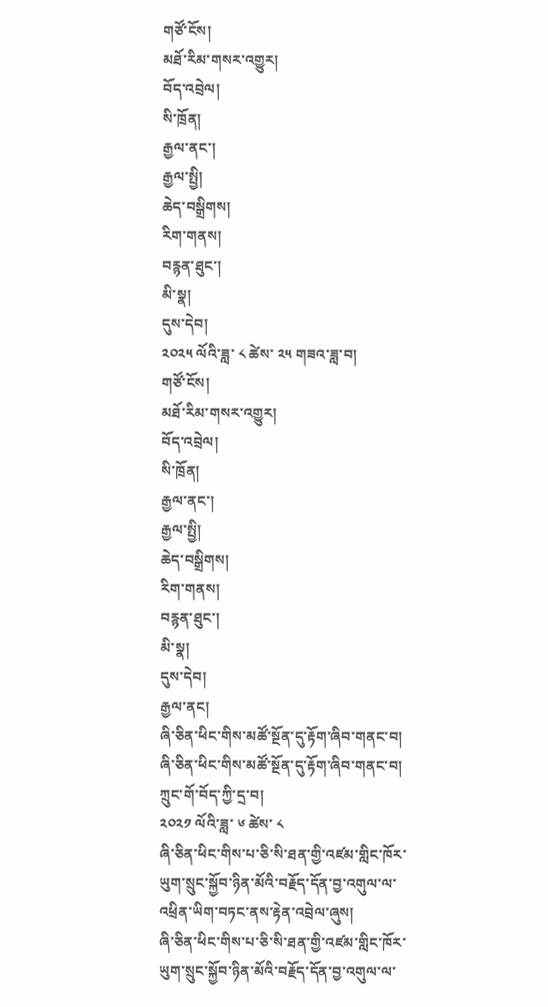གཙོ་ངོས།
མཐོ་རིམ་གསར་འགྱུར།
བོད་འབྲེལ།
སི་ཁྲོན།
རྒྱལ་ནང་།
རྒྱལ་སྤྱི།
ཆེད་བསྒྲིགས།
རིག་གནས།
བརྙན་ཐུང་།
མི་སྣ།
དུས་དེབ།
༢༠༢༥ ལོའི་ཟླ་ ༨ ཚེས་ ༢༥ གཟའ་ཟླ་བ།
གཙོ་ངོས།
མཐོ་རིམ་གསར་འགྱུར།
བོད་འབྲེལ།
སི་ཁྲོན།
རྒྱལ་ནང་།
རྒྱལ་སྤྱི།
ཆེད་བསྒྲིགས།
རིག་གནས།
བརྙན་ཐུང་།
མི་སྣ།
དུས་དེབ།
རྒྱལ་ནང།
ཞི་ཅིན་ཕིང་གིས་མཚོ་སྔོན་དུ་རྟོག་ཞིབ་གནང་བ།
ཞི་ཅིན་ཕིང་གིས་མཚོ་སྔོན་དུ་རྟོག་ཞིབ་གནང་བ།
ཀྲུང་གོ་བོད་ཀྱི་དྲ་བ།
༢༠༢༡ ལོའི་ཟླ་ ༦ ཚེས་ ༨
ཞི་ཅིན་ཕིང་གིས་པ་ཅི་སི་ཐན་གྱི་འཛམ་གླིང་ཁོར་ཡུག་སྲུང་སྐྱོབ་ཉིན་མོའི་བརྗོད་དོན་བྱ་འགུལ་ལ་འཕྲིན་ཡིག་བཏང་ནས་རྟེན་འབྲེལ་ཞུས།
ཞི་ཅིན་ཕིང་གིས་པ་ཅི་སི་ཐན་གྱི་འཛམ་གླིང་ཁོར་ཡུག་སྲུང་སྐྱོབ་ཉིན་མོའི་བརྗོད་དོན་བྱ་འགུལ་ལ་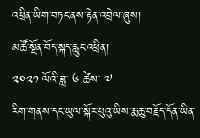འཕྲིན་ཡིག་བཏང་ནས་རྟེན་འབྲེལ་ཞུས།
མཚོ་སྔོན་བོད་སྐད་རླུང་འཕྲིན།
༢༠༢༡ ལོའི་ཟླ་ ༦ ཚེས་ ༧
རིག་གནས་དང་ཡུལ་སྐོར་པུའུ་ཡིས་རྨ་ཆུ་བརྗོད་དོན་ཡིན་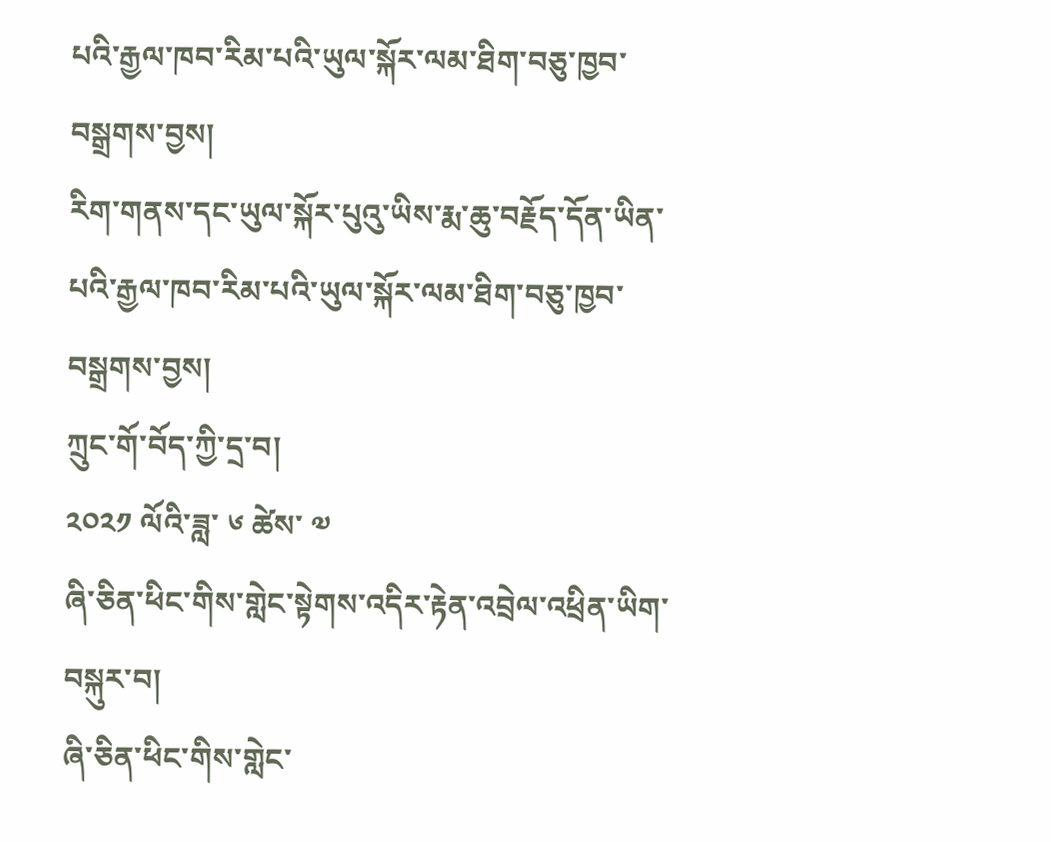པའི་རྒྱལ་ཁབ་རིམ་པའི་ཡུལ་སྐོར་ལམ་ཐིག་བཅུ་ཁྱབ་བསྒྲགས་བྱས།
རིག་གནས་དང་ཡུལ་སྐོར་པུའུ་ཡིས་རྨ་ཆུ་བརྗོད་དོན་ཡིན་པའི་རྒྱལ་ཁབ་རིམ་པའི་ཡུལ་སྐོར་ལམ་ཐིག་བཅུ་ཁྱབ་བསྒྲགས་བྱས།
ཀྲུང་གོ་བོད་ཀྱི་དྲ་བ།
༢༠༢༡ ལོའི་ཟླ་ ༦ ཚེས་ ༧
ཞི་ཅིན་ཕིང་གིས་གླེང་སྟེགས་འདིར་རྟེན་འབྲེལ་འཕྲིན་ཡིག་བསྐུར་བ།
ཞི་ཅིན་ཕིང་གིས་གླེང་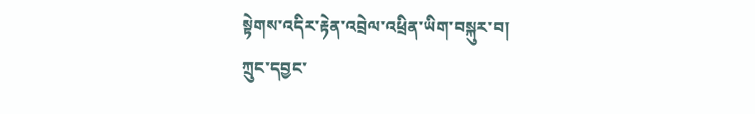སྟེགས་འདིར་རྟེན་འབྲེལ་འཕྲིན་ཡིག་བསྐུར་བ།
ཀྲུང་དབྱང་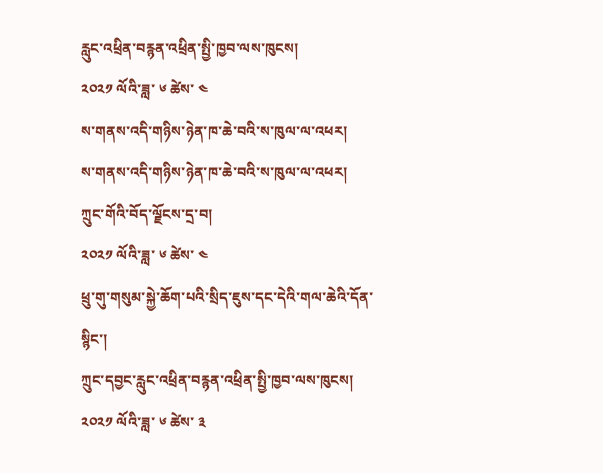རླུང་འཕྲིན་བརྙན་འཕྲིན་སྤྱི་ཁྱབ་ལས་ཁུངས།
༢༠༢༡ ལོའི་ཟླ་ ༦ ཚེས་ ༤
ས་གནས་འདི་གཉིས་ཉེན་ཁ་ཆེ་བའི་ས་ཁུལ་ལ་འཕར།
ས་གནས་འདི་གཉིས་ཉེན་ཁ་ཆེ་བའི་ས་ཁུལ་ལ་འཕར།
ཀྲུང་གོའི་བོད་ལྗོངས་དྲ་བ།
༢༠༢༡ ལོའི་ཟླ་ ༦ ཚེས་ ༤
ཕྲུ་གུ་གསུམ་སྐྱེ་ཆོག་པའི་སྲིད་ཇུས་དང་དེའི་གལ་ཆེའི་དོན་སྙིང་།
ཀྲུང་དབྱང་རླུང་འཕྲིན་བརྙན་འཕྲིན་སྤྱི་ཁྱབ་ལས་ཁུངས།
༢༠༢༡ ལོའི་ཟླ་ ༦ ཚེས་ ༣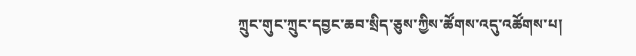ཀྲུང་གུང་ཀྲུང་དབྱང་ཆབ་སྲིད་ཅུས་ཀྱིས་ཚོགས་འདུ་འཚོགས་པ།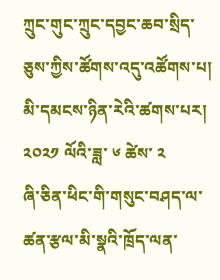ཀྲུང་གུང་ཀྲུང་དབྱང་ཆབ་སྲིད་ཅུས་ཀྱིས་ཚོགས་འདུ་འཚོགས་པ།
མི་དམངས་ཉིན་རེའི་ཚགས་པར།
༢༠༢༡ ལོའི་ཟླ་ ༦ ཚེས་ ༢
ཞི་ཅིན་ཕིང་གི་གསུང་བཤད་ལ་ཚན་རྩལ་མི་སྣའི་ཁྲོད་ལན་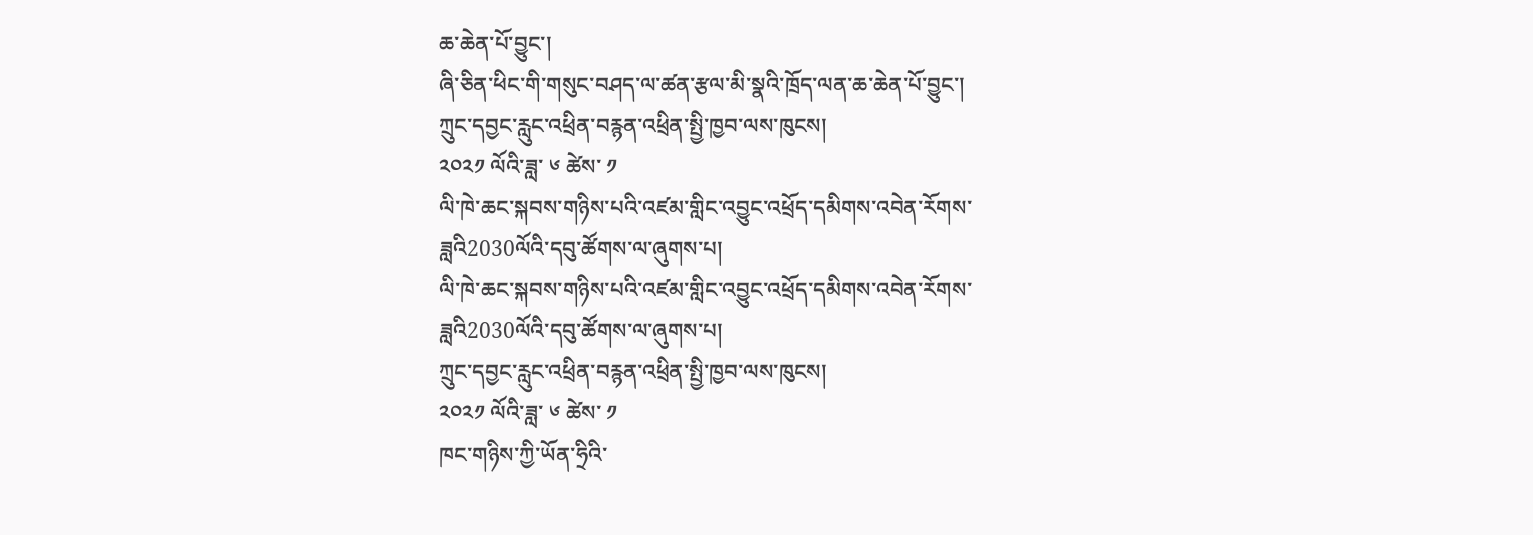ཆ་ཆེན་པོ་བྱུང་།
ཞི་ཅིན་ཕིང་གི་གསུང་བཤད་ལ་ཚན་རྩལ་མི་སྣའི་ཁྲོད་ལན་ཆ་ཆེན་པོ་བྱུང་།
ཀྲུང་དབྱང་རླུང་འཕྲིན་བརྙན་འཕྲིན་སྤྱི་ཁྱབ་ལས་ཁུངས།
༢༠༢༡ ལོའི་ཟླ་ ༦ ཚེས་ ༡
ལི་ཁེ་ཆང་སྐབས་གཉིས་པའི་འཛམ་གླིང་འབྱུང་འཕྲོད་དམིགས་འབེན་རོགས་ཟླའི2030ལོའི་དབུ་ཚོགས་ལ་ཞུགས་པ།
ལི་ཁེ་ཆང་སྐབས་གཉིས་པའི་འཛམ་གླིང་འབྱུང་འཕྲོད་དམིགས་འབེན་རོགས་ཟླའི2030ལོའི་དབུ་ཚོགས་ལ་ཞུགས་པ།
ཀྲུང་དབྱང་རླུང་འཕྲིན་བརྙན་འཕྲིན་སྤྱི་ཁྱབ་ལས་ཁུངས།
༢༠༢༡ ལོའི་ཟླ་ ༦ ཚེས་ ༡
ཁང་གཉིས་ཀྱི་ཡོན་ཧྲིའི་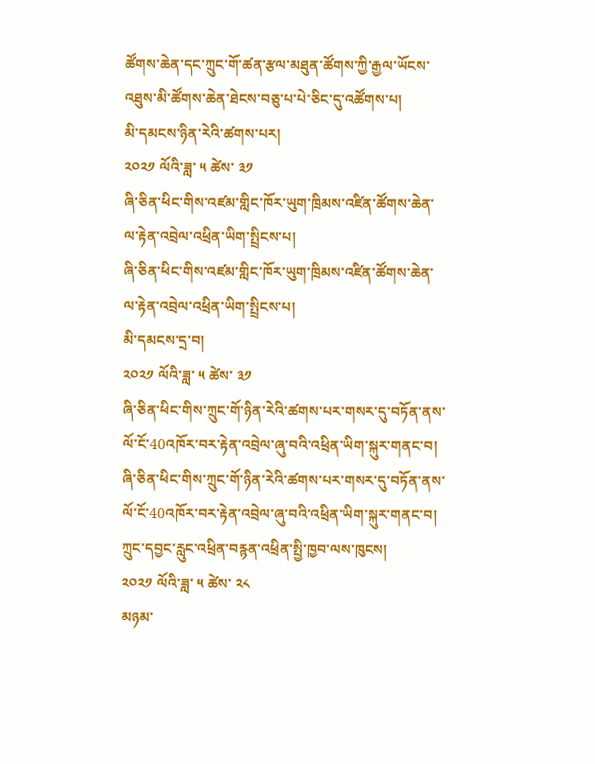ཚོགས་ཆེན་དང་ཀྲུང་གོ་ཚན་རྩལ་མཐུན་ཚོགས་ཀྱི་རྒྱལ་ཡོངས་འཐུས་མི་ཚོགས་ཆེན་ཐེངས་བཅུ་པ་པེ་ཅིང་དུ་འཚོགས་པ།
མི་དམངས་ཉིན་རེའི་ཚགས་པར།
༢༠༢༡ ལོའི་ཟླ་ ༥ ཚེས་ ༣༡
ཞི་ཅིན་ཕིང་གིས་འཛམ་གླིང་ཁོར་ཡུག་ཁྲིམས་འཛིན་ཚོགས་ཆེན་ལ་རྟེན་འབྲེལ་འཕྲིན་ཡིག་སྤྲིངས་པ།
ཞི་ཅིན་ཕིང་གིས་འཛམ་གླིང་ཁོར་ཡུག་ཁྲིམས་འཛིན་ཚོགས་ཆེན་ལ་རྟེན་འབྲེལ་འཕྲིན་ཡིག་སྤྲིངས་པ།
མི་དམངས་དྲ་བ།
༢༠༢༡ ལོའི་ཟླ་ ༥ ཚེས་ ༣༡
ཞི་ཅིན་ཕིང་གིས་ཀྲུང་གོ་ཉིན་རེའི་ཚགས་པར་གསར་དུ་བཏོན་ནས་ལོ་ངོ་40འཁོར་བར་རྟེན་འབྲེལ་ཞུ་བའི་འཕྲིན་ཡིག་སྐུར་གནང་བ།
ཞི་ཅིན་ཕིང་གིས་ཀྲུང་གོ་ཉིན་རེའི་ཚགས་པར་གསར་དུ་བཏོན་ནས་ལོ་ངོ་40འཁོར་བར་རྟེན་འབྲེལ་ཞུ་བའི་འཕྲིན་ཡིག་སྐུར་གནང་བ།
ཀྲུང་དབྱང་རླུང་འཕྲིན་བརྙན་འཕྲིན་སྤྱི་ཁྱབ་ལས་ཁུངས།
༢༠༢༡ ལོའི་ཟླ་ ༥ ཚེས་ ༢༨
མཉམ་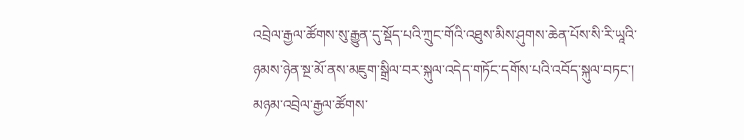འབྲེལ་རྒྱལ་ཚོགས་སུ་རྒྱུན་དུ་སྡོད་པའི་ཀྲུང་གོའི་འཐུས་མིས་ཤུགས་ཆེན་པོས་སི་རི་ཡཱའི་ཉམས་ཉེན་སྔ་མོ་ནས་མཇུག་སྒྲིལ་བར་སྐུལ་འདེད་གཏོང་དགོས་པའི་འབོད་སྐུལ་བཏང་།
མཉམ་འབྲེལ་རྒྱལ་ཚོགས་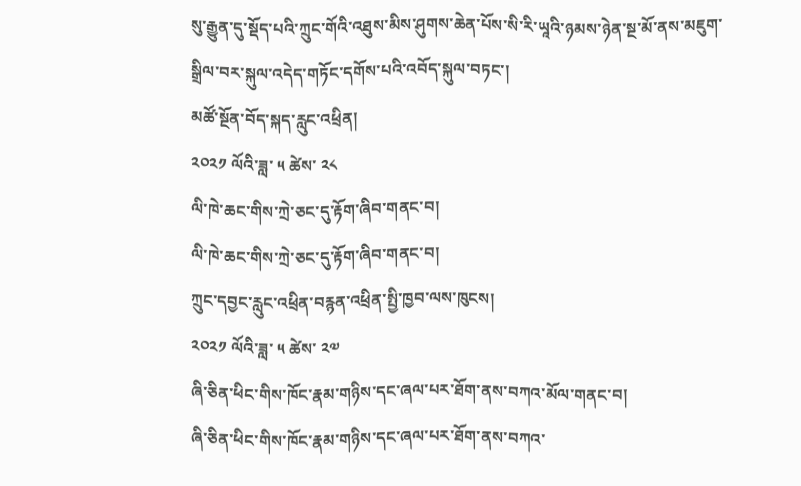སུ་རྒྱུན་དུ་སྡོད་པའི་ཀྲུང་གོའི་འཐུས་མིས་ཤུགས་ཆེན་པོས་སི་རི་ཡཱའི་ཉམས་ཉེན་སྔ་མོ་ནས་མཇུག་སྒྲིལ་བར་སྐུལ་འདེད་གཏོང་དགོས་པའི་འབོད་སྐུལ་བཏང་།
མཚོ་སྔོན་བོད་སྐད་རླུང་འཕྲིན།
༢༠༢༡ ལོའི་ཟླ་ ༥ ཚེས་ ༢༨
ལི་ཁེ་ཆང་གིས་ཀྲེ་ཅང་དུ་རྟོག་ཞིབ་གནང་བ།
ལི་ཁེ་ཆང་གིས་ཀྲེ་ཅང་དུ་རྟོག་ཞིབ་གནང་བ།
ཀྲུང་དབྱང་རླུང་འཕྲིན་བརྙན་འཕྲིན་སྤྱི་ཁྱབ་ལས་ཁུངས།
༢༠༢༡ ལོའི་ཟླ་ ༥ ཚེས་ ༢༧
ཞི་ཅིན་ཕིང་གིས་ཁོང་རྣམ་གཉིས་དང་ཞལ་པར་ཐོག་ནས་བཀའ་མོལ་གནང་བ།
ཞི་ཅིན་ཕིང་གིས་ཁོང་རྣམ་གཉིས་དང་ཞལ་པར་ཐོག་ནས་བཀའ་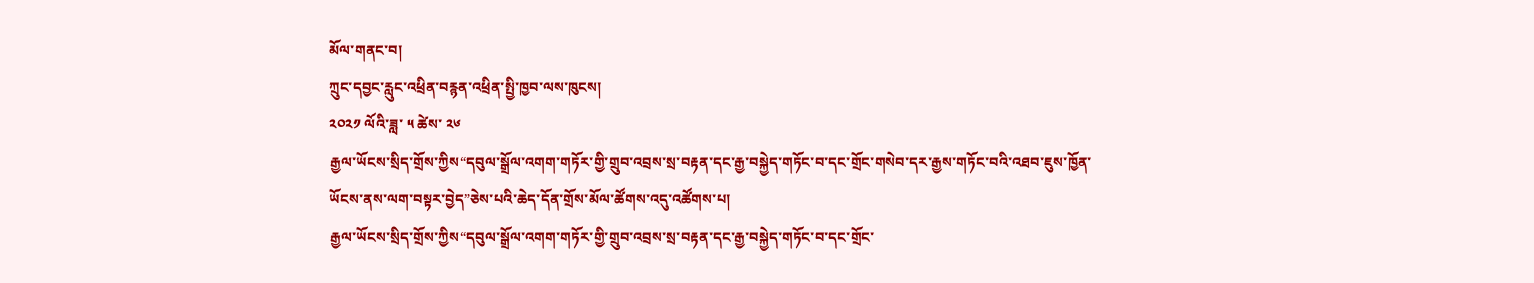མོལ་གནང་བ།
ཀྲུང་དབྱང་རླུང་འཕྲིན་བརྙན་འཕྲིན་སྤྱི་ཁྱབ་ལས་ཁུངས།
༢༠༢༡ ལོའི་ཟླ་ ༥ ཚེས་ ༢༦
རྒྱལ་ཡོངས་སྲིད་གྲོས་ཀྱིས“དབུལ་སྒྲོལ་འགག་གཏོར་གྱི་གྲུབ་འབྲས་སྲ་བརྟན་དང་རྒྱ་བསྐྱེད་གཏོང་བ་དང་གྲོང་གསེབ་དར་རྒྱས་གཏོང་བའི་འཐབ་ཇུས་ཁྱོན་ཡོངས་ནས་ལག་བསྟར་བྱེད”ཅེས་པའི་ཆེད་དོན་གྲོས་མོལ་ཚོགས་འདུ་འཚོགས་པ།
རྒྱལ་ཡོངས་སྲིད་གྲོས་ཀྱིས“དབུལ་སྒྲོལ་འགག་གཏོར་གྱི་གྲུབ་འབྲས་སྲ་བརྟན་དང་རྒྱ་བསྐྱེད་གཏོང་བ་དང་གྲོང་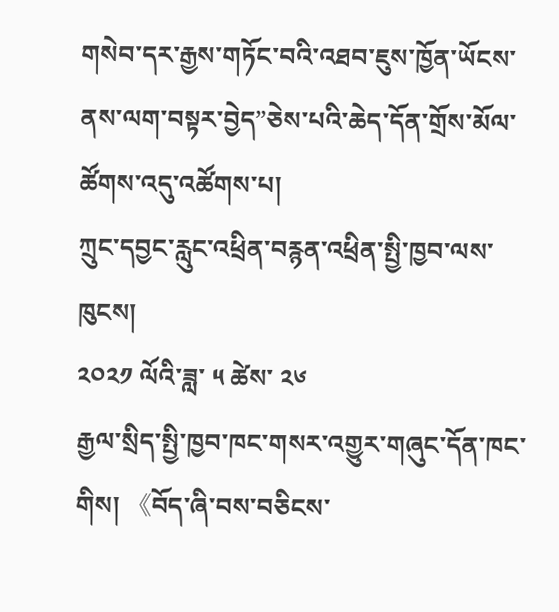གསེབ་དར་རྒྱས་གཏོང་བའི་འཐབ་ཇུས་ཁྱོན་ཡོངས་ནས་ལག་བསྟར་བྱེད”ཅེས་པའི་ཆེད་དོན་གྲོས་མོལ་ཚོགས་འདུ་འཚོགས་པ།
ཀྲུང་དབྱང་རླུང་འཕྲིན་བརྙན་འཕྲིན་སྤྱི་ཁྱབ་ལས་ཁུངས།
༢༠༢༡ ལོའི་ཟླ་ ༥ ཚེས་ ༢༦
རྒྱལ་སྲིད་སྤྱི་ཁྱབ་ཁང་གསར་འགྱུར་གཞུང་དོན་ཁང་གིས། 《བོད་ཞི་བས་བཅིངས་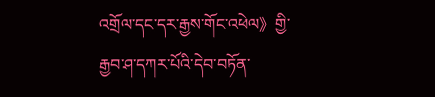འགྲོལ་དང་དར་རྒྱས་གོང་འཕེལ》གྱི་རྒྱབ་ཤ་དཀར་པོའི་དེབ་བཏོན་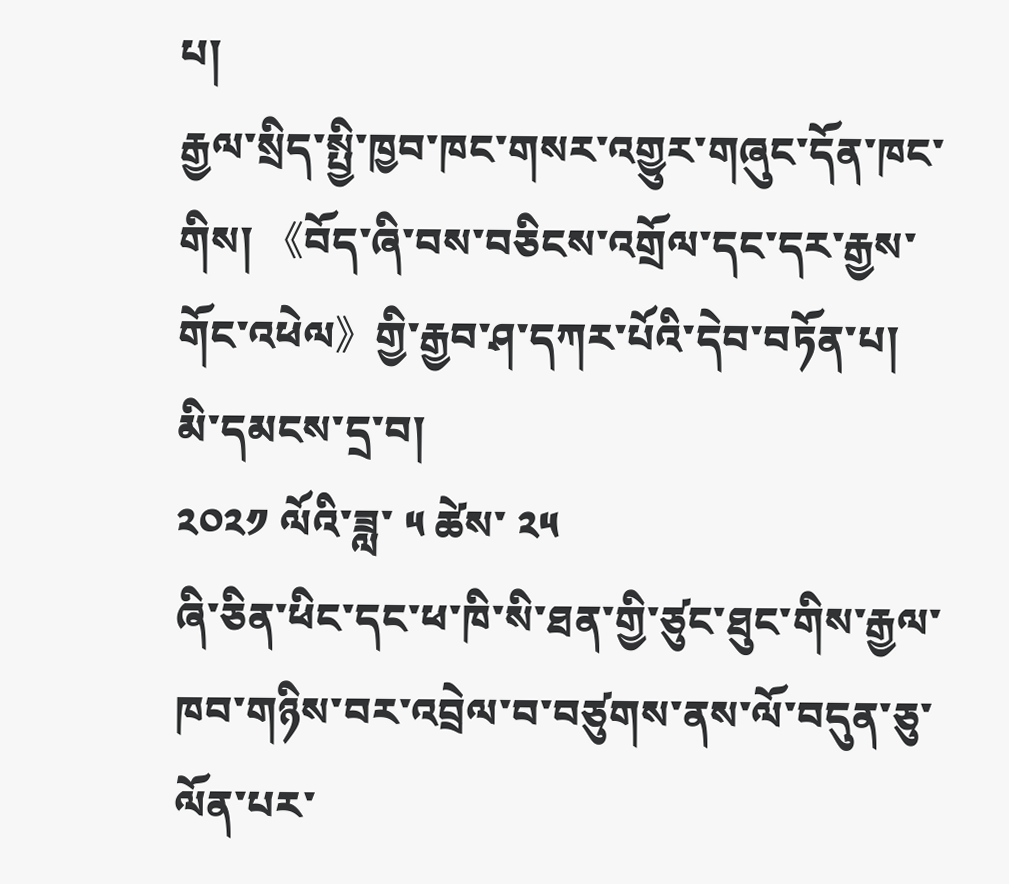པ།
རྒྱལ་སྲིད་སྤྱི་ཁྱབ་ཁང་གསར་འགྱུར་གཞུང་དོན་ཁང་གིས། 《བོད་ཞི་བས་བཅིངས་འགྲོལ་དང་དར་རྒྱས་གོང་འཕེལ》གྱི་རྒྱབ་ཤ་དཀར་པོའི་དེབ་བཏོན་པ།
མི་དམངས་དྲ་བ།
༢༠༢༡ ལོའི་ཟླ་ ༥ ཚེས་ ༢༥
ཞི་ཅིན་ཕིང་དང་ཕ་ཁི་སི་ཐན་གྱི་ཙུང་ཐུང་གིས་རྒྱལ་ཁབ་གཉིས་བར་འབྲེལ་བ་བཙུགས་ནས་ལོ་བདུན་ཅུ་ལོན་པར་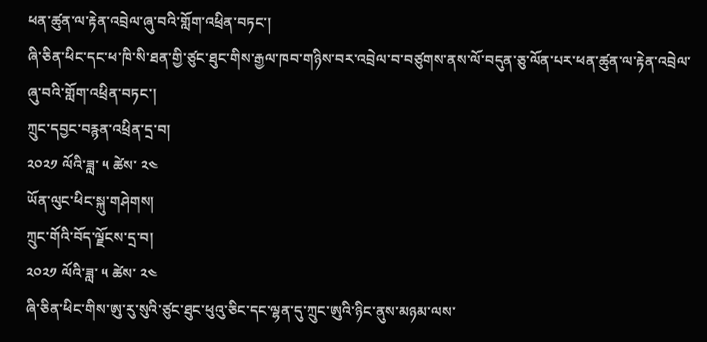ཕན་ཚུན་ལ་རྟེན་འབྲེལ་ཞུ་བའི་གློག་འཕྲིན་བཏང་།
ཞི་ཅིན་ཕིང་དང་ཕ་ཁི་སི་ཐན་གྱི་ཙུང་ཐུང་གིས་རྒྱལ་ཁབ་གཉིས་བར་འབྲེལ་བ་བཙུགས་ནས་ལོ་བདུན་ཅུ་ལོན་པར་ཕན་ཚུན་ལ་རྟེན་འབྲེལ་ཞུ་བའི་གློག་འཕྲིན་བཏང་།
ཀྲུང་དབྱང་བརྙན་འཕྲིན་དྲ་བ།
༢༠༢༡ ལོའི་ཟླ་ ༥ ཚེས་ ༢༤
ཡོན་ལུང་ཕིང་སྐུ་གཤེགས།
ཀྲུང་གོའི་བོད་ལྗོངས་དྲ་བ།
༢༠༢༡ ལོའི་ཟླ་ ༥ ཚེས་ ༢༤
ཞི་ཅིན་ཕིང་གིས་ཨུ་རུ་སུའི་ཙུང་ཐུང་ཕུའུ་ཅིང་དང་ལྷན་དུ་ཀྲུང་ཨུའི་ཉིང་ནུས་མཉམ་ལས་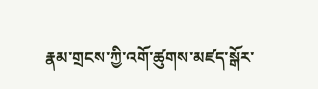རྣམ་གྲངས་ཀྱི་འགོ་ཚུགས་མཛད་སྒོར་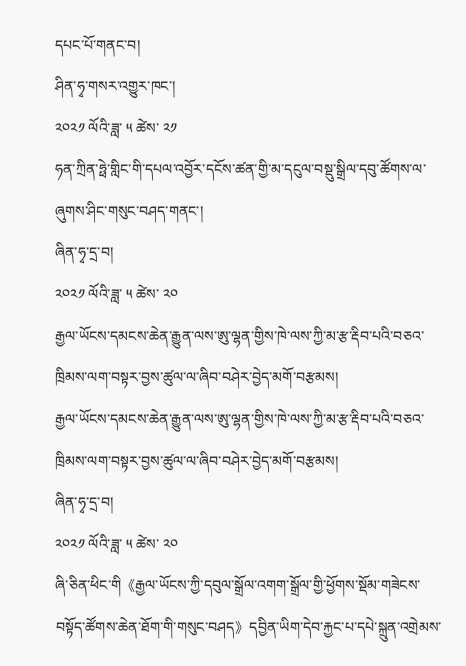དཔང་པོ་གནང་བ།
ཤིན་ཧྭ་གསར་འགྱུར་ཁང་།
༢༠༢༡ ལོའི་ཟླ་ ༥ ཚེས་ ༢༡
ཧན་ཀྲིན་ཧྥེ་གླིང་གི་དཔལ་འབྱོར་དངོས་ཚན་གྱི་མ་དངུལ་བསྡུ་སྒྲིལ་དབུ་ཚོགས་ལ་ཞུགས་ཤིང་གསུང་བཤད་གནང་།
ཞིན་ཧྭ་དྲ་བ།
༢༠༢༡ ལོའི་ཟླ་ ༥ ཚེས་ ༢༠
རྒྱལ་ཡོངས་དམངས་ཆེན་རྒྱུན་ལས་ཨུ་ལྷན་གྱིས་ཁེ་ལས་ཀྱི་མ་རྩ་རྡིབ་པའི་བཅའ་ཁྲིམས་ལག་བསྟར་བྱས་ཚུལ་ལ་ཞིབ་བཤེར་བྱེད་མགོ་བརྩམས།
རྒྱལ་ཡོངས་དམངས་ཆེན་རྒྱུན་ལས་ཨུ་ལྷན་གྱིས་ཁེ་ལས་ཀྱི་མ་རྩ་རྡིབ་པའི་བཅའ་ཁྲིམས་ལག་བསྟར་བྱས་ཚུལ་ལ་ཞིབ་བཤེར་བྱེད་མགོ་བརྩམས།
ཞིན་ཧྭ་དྲ་བ།
༢༠༢༡ ལོའི་ཟླ་ ༥ ཚེས་ ༢༠
ཞི་ཅིན་ཕིང་གི《རྒྱལ་ཡོངས་ཀྱི་དབུལ་སྒྲོལ་འགག་སྒྲོལ་གྱི་ཕྱོགས་སྡོམ་གཟེངས་བསྟོད་ཚོགས་ཆེན་ཐོག་གི་གསུང་བཤད》དབྱིན་ཡིག་དེབ་རྐྱང་པ་དཔེ་སྐྲུན་འགྲེམས་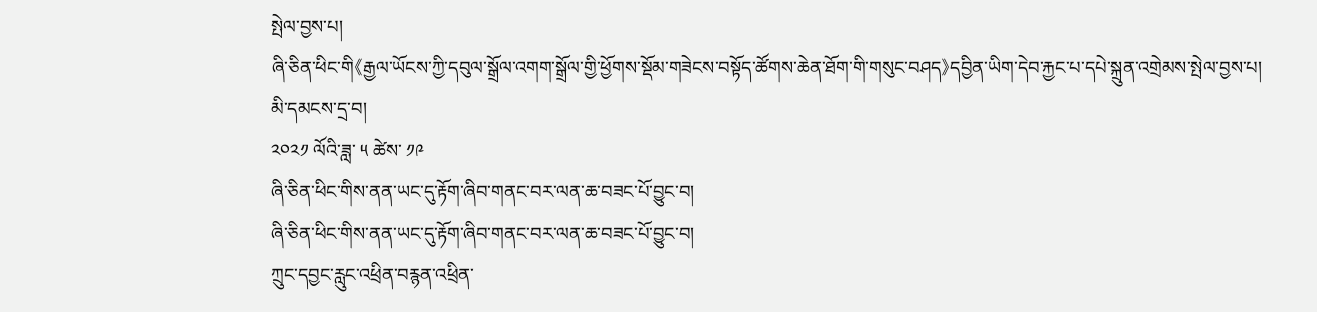སྤེལ་བྱས་པ།
ཞི་ཅིན་ཕིང་གི《རྒྱལ་ཡོངས་ཀྱི་དབུལ་སྒྲོལ་འགག་སྒྲོལ་གྱི་ཕྱོགས་སྡོམ་གཟེངས་བསྟོད་ཚོགས་ཆེན་ཐོག་གི་གསུང་བཤད》དབྱིན་ཡིག་དེབ་རྐྱང་པ་དཔེ་སྐྲུན་འགྲེམས་སྤེལ་བྱས་པ།
མི་དམངས་དྲ་བ།
༢༠༢༡ ལོའི་ཟླ་ ༥ ཚེས་ ༡༩
ཞི་ཅིན་ཕིང་གིས་ནན་ཡང་དུ་རྟོག་ཞིབ་གནང་བར་ལན་ཆ་བཟང་པོ་བྱུང་བ།
ཞི་ཅིན་ཕིང་གིས་ནན་ཡང་དུ་རྟོག་ཞིབ་གནང་བར་ལན་ཆ་བཟང་པོ་བྱུང་བ།
ཀྲུང་དབྱང་རླུང་འཕྲིན་བརྙན་འཕྲིན་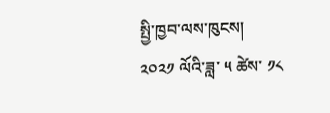སྤྱི་ཁྱབ་ལས་ཁུངས།
༢༠༢༡ ལོའི་ཟླ་ ༥ ཚེས་ ༡༨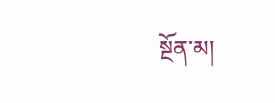སྔོན་མ།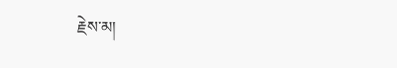རྗེས་མ།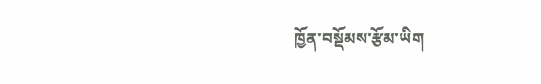ཁྱོན་བསྡོམས་རྩོམ་ཡིག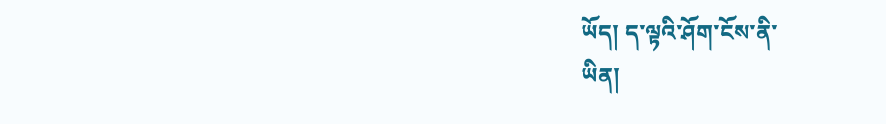ཡོད། ད་ལྟའི་ཤོག་ངོས་ནི་
ཡིན།